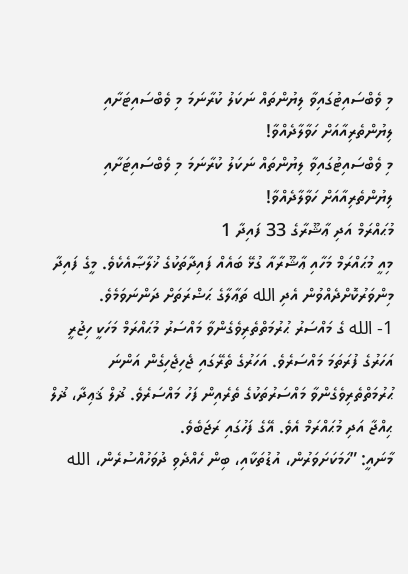މި ވެބްސައިޓުގައިވާ ލިޔުންތައް ނަކަލު ކުރާނަމަ މި ވެބްސައިޓަށާއި ލިޔުންތެރިއާއަށް ހަވާލާދެއްވާ!
މި ވެބްސައިޓުގައިވާ ލިޔުންތައް ނަކަލު ކުރާނަމަ މި ވެބްސައިޓަށާއި ލިޔުންތެރިއާއަށް ހަވާލާދެއްވާ!
މުޙައްރަމް އަދި ޢާޝޫރާގެ 33 ފައިދާ 1
މިއީ މުޙައްރަމް މަހާއި ޢާޝޫރާއާ ގުޅޭ ބައެއް ފައިދާތަކުގެ ޚުލާޞާއެކެވެ. މީގެ ފައިދާ މިންވަރުކޮށްދެއްވުން އެދި الله ތަޢާލާގެ ޙަޟްރަތަށް ދަންނަވަމެވެ.
1- الله ގެ މައްސަރު ޙުރުމަތްތެރިވެގެންވާ މައްސަރު މުޙައްރަމް މަހަކީ ހިޖުރީ އަހަރުގެ ފުރަތަމަ މައްސަރެވެ. އަހަރުގެ ތެރޭގައި ޖެހިޖެހިގެން އަންނަ ޙުރުމަތްތެރިވެގެންވާ މައްސަރުތަކުގެ ތެރެއިން ފަހު މައްސަރެވެ. ޛުލް ޤަޢިދާ، ޛުލް ޙިއްޖާ އަދި މުޙައްރަމް އެވެ. އޭގެ ފަހުގައި ރަޖަބެވެ.
މާނައީ: ”ހަމަކަށަވަރުން، އުޑުތަކާއި، ބިން ހެއްދެވި ދުވަހުއްސުރެން، الله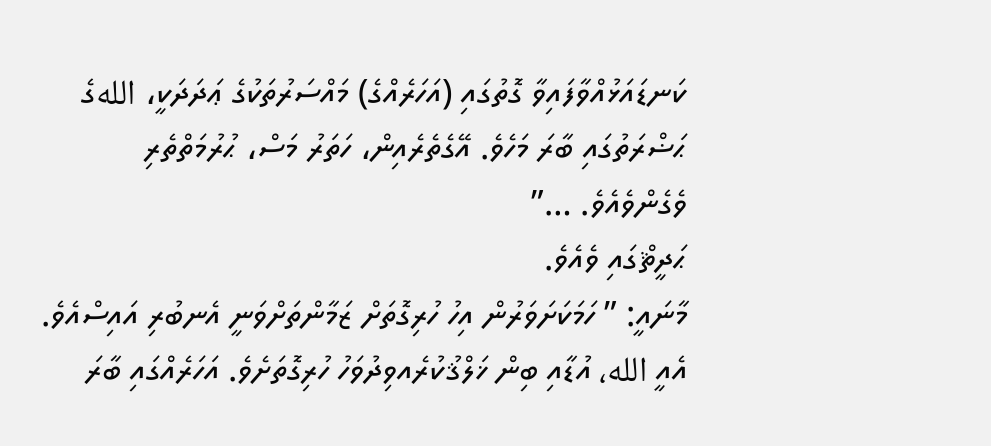ކަނޑައަޅުއްވާފައިވާ ގޮތުގައި (އަހަރެއްގެ) މައްސަރުތަކުގެ ޢަދަދަކީ، اللهގެ ޙަޟްރަތުގައި ބާރަ މަހެވެ. އޭގެތެރެއިން، ހަތަރު މަސް، ޙުރުމަތްތެރި ވެގެންވެއެވެ. …”
ޙަދީޘްގައި ވެއެވެ.
މާނައީ: ” ހަމަކަށަވަރުން އިހު ހުރިގޮތަށް ޒަމާންތަށްވަނީ އެނބުރި އައިސްއެވެ. އެއީ الله، އުޑާއި ބިން ޚަލްޤުކުރެއވިދުވަހު ހުރިގޮތަށެވެ. އަހަރެއްގައި ބާރަ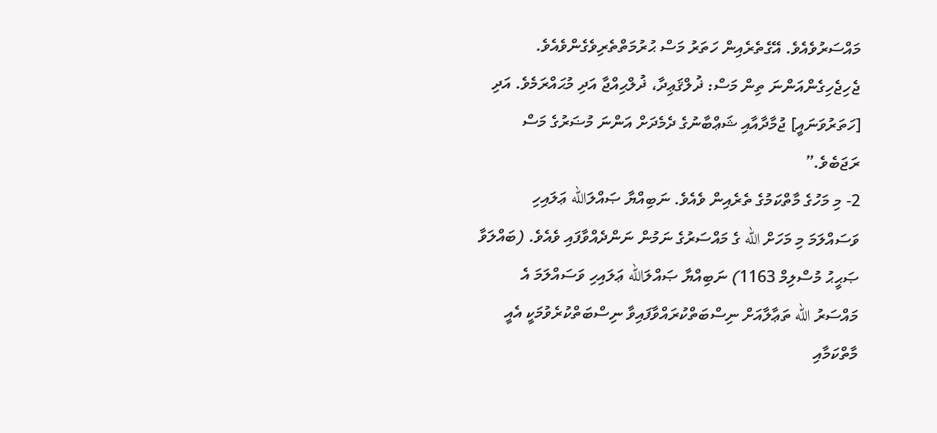މައްސަރުވެއެވެ. އޭގެތެރެއިން ހަތަރު މަސް ޙުރުމަތްތެރިވެގެންވެއެވެ. ޖެހިޖެހިގެންއަންނަ ތިން މަސް: ޛުލްޤަޢިދާ، ޛުލްޙިއްޖާ އަދި މުޙައްރަމެވެ. އަދި [ހަތަރުވަނައީ] ޖުމާދާއާއި ޝަޢްބާނުގެ ދެމެދަށް އަންނަ މުޟަރުގެ މަސް ރަޖަބެވެ.”
2- މި މަހުގެ މާތްކަމުގެ ތެރެއިން ވެއެވެ. ނަބިއްޔާ ޞައްލަالله ޢަލައިހި ވަސައްލަމަ މި މަހަށް الله ގެ މައްސަރުގެ ނަމުން ނަންދެއްވާފައި ވެއެވެ. (ބައްލަވާ ޞަޙީޙު މުސްލިމް 1163) ނަބިއްޔާ ޞައްލަالله ޢަލައިހި ވަސައްލަމަ އެ މައްސަރު الله ތަޢާލާއަށް ނިސްބަތްކުރައްވާފައިވާ ނިސްބަތްކުރެވުމަކީ އެއީ މާތްކަމާއި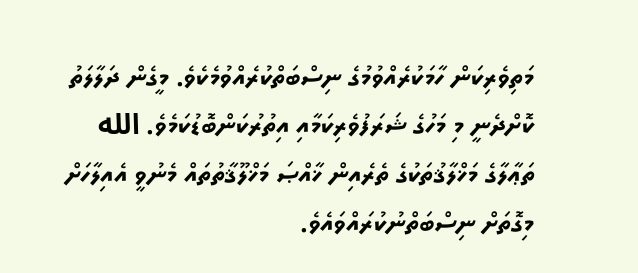މަތިވެރިކަން ހާމަކުރެއްވުމުގެ ނިސްބަތްކުރެއްވުމެކެވެ. މީގެން ދަލާލަތު ކޮށްދެނީ މި މަހުގެ ޝަރަފުވެރިކަމާއި އިތުރުކަންބޮޑުކަމެވެ. الله ތަޢާލާގެ މަޚްލާޤުތަކުގެ ތެރެއިން ޚާއްޞަ މަޚްލޫޤާތުތައް މެނުވީ އެއިލާހަށް މިގޮތަށް ނިސްބަތްނުކުރައްވައެވެ.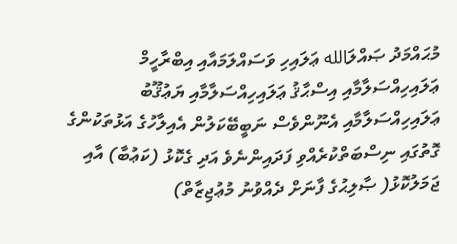މުޙައްމަދު ޞައްލަالله ޢަލައިހި ވަސައްލަމައާއި އިބްރާހީމް ޢަލައިހިއްސަލާމާއި އިސްޙާޤު ޢަލައިހިއްސަލާމާއި ޔަޢުޤޫބު ޢަލައިހިއްސަލާމާއި އެނޫންވެސް ނަބީބޭކަލުން އެއިލާހުގެ އަޅުތަކުންގެ ގޮތުގައި ނިސްބަތްކުރެއްވި ފަދައިންނެވެ އަދި ގެކޮޅު (ކަޢުބާ) އާއި ޖަމަލުކޮޅު( ޞާލިޙުގެ ފާނަށް ދެއްވުނު މުޢުޖިޒާތް)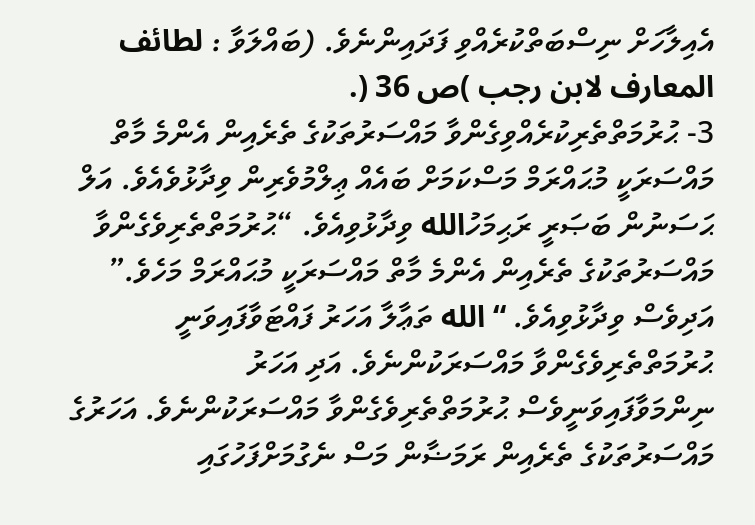އެއިލާހަށް ނިސްބަތްކުރެއްވި ފަދައިންނެވެ. (ބައްލަވާ : لطائف المعارف لابن رجب )ص 36 (.
3- ޙުރުމަތްތެރިކުރެއްވިގެންވާ މައްސަރުތަކުގެ ތެރެއިން އެންމެ މާތް މައްސަރަކީ މުޙައްރަމް މަސްކަމަށް ބައެއް ޢިލްމުވެރިން ވިދާޅުވެއެވެ. އަލް ޙަސަނުން ބަޞަރީ ރަޙިމަހުالله ވިދާޅުވިއެވެ. “ޙުރުމަތްތެރިވެގެންވާ މައްސަރުތަކުގެ ތެރެއިން އެންމެ މާތް މައްސަރަކީ މުޙައްރަމް މަހެވެ.” އަދިވެސް ވިދާޅުވިއެވެ. “الله ތަޢާލާ އަހަރު ފައްޓަވާފައިވަނީ ޙުރުމަތްތެރިވެގެންވާ މައްސަރަކުންނެވެ. އަދި އަހަރު ނިންމަވާފައިވަނީވެސް ޙުރުމަތްތެރިވެގެންވާ މައްސަރަކުންނެވެ. އަހަރުގެ މައްސަރުތަކުގެ ތެރެއިން ރަމަޟާން މަސް ނެގުމަށްފަހުގައި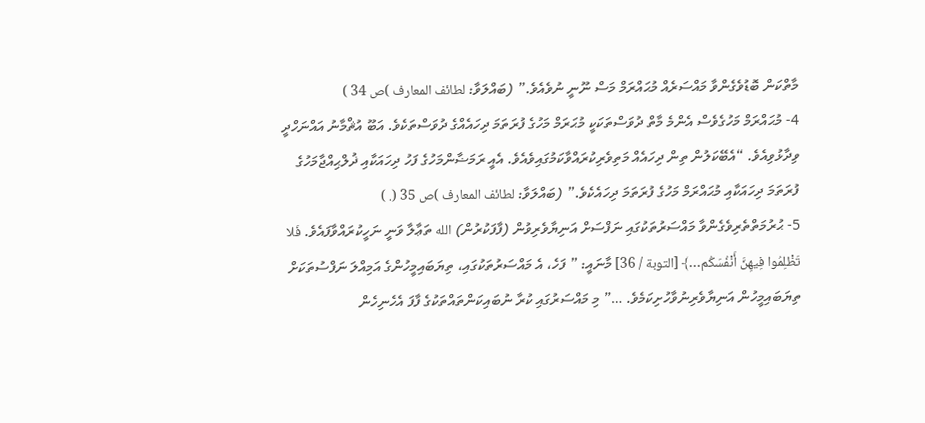މާތްކަން ބޮޑުވެގެންވާ މައްސަރެއް މުޙައްރަމް މަސް ނޫނީ ނުވެއެވެ.” (ބައްލަވާ: لطائف المعارف )ص 34 )
4- މުޙައްރަމް މަހުގެވެސް އެންމެ މާތް ދުވަސްތަކަކީ މުޙަރަމް މަހުގެ ފުރަތަމަ ދިހައެއްގެ ދުވަސްތަކެވެ. އަބޫ އުޘްމާނު އައްނަހްދީ ވިދާޅުވިއެވެ. “އެބޭކަލުން ތިން ދިހައެއް މަތިވެރިކުރައްވާކަމުގައިވެއެވެ. އެއީ ރަމަޟާންމަހުގެ ފަހު ދިހައަކާއި ޛުލްޙިއްޖާމަހުގެ ފުރަތަމަ ދިހައަކާއި މުޙައްރަމް މަހުގެ ފުރަތަމަ ދިހައެކެވެ.” (ބައްލަވާ: لطائف المعارف )ص 35 (. )
5- ޙުރުމަތްތެރިވެގެންވާ މައްސަރުތަކުގައި ނަފްސަށް އަނިޔާވެރިވުން (ފާފަކުރުން) الله ތަޢާލާ ވަނީ ނަހީކުރައްވާފައެވެ. فَلا تَظْلِمُوا فِيهِنَّ أَنْفُسَكُم…﴾ [التوبة / 36] މާނައީ: ” ފަހެ، އެ މައްސަރުތަކުގައި، ތިޔަބައިމީހުންގެ އަމިއްލަ ނަފްސުތަކަށް ތިޔަބައިމީހުން އަނިޔާވެރިނުވާހުށިކަމެވެ. …” މި މައްސަރުގައި ކުރާ ނުބައިކަންތައްތަކުގެ ފާފަ އެހެނިހެން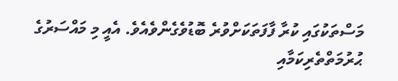މަސްތަކުގައި ކުރާ ފާފަތަކަށްވުރެ ބޮޑުވެގެންވެއެވެ. އެއީ މި މައްސަރުގެ ޙުރުމަތްތެރިކަމާއި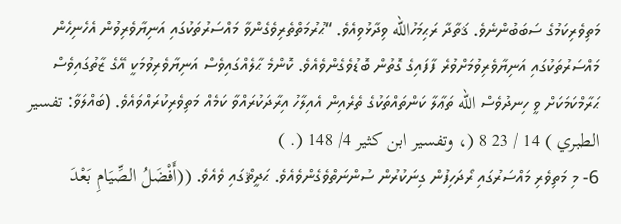މަތިވެރިކަމުގެ ސަބަބުންނެވެ. ޤަތާދާ ރަޙިމަހުالله ވިދާޅުވިއެވެ. “ޙުރުމަތްތެރިވެގެންވާ މައްސަރުތަކުގައި އަނިޔާވެރިވުން އެހެނިހެން މައްސަރުތަކުގައި އަނިޔާވެރިވުމަށްވުރެ ފާފައިގެ ގޮތުން ބޮޑުވެގެންވެއެވެ. ކޮންމެ ޙާލެއްގައިވެސް އަނިޔާވެރިވުމަކީ އޭގެ ޒާތުގައިވެސް ޙަރާމްކަމަކަށް ވީ ހިނދުވެސް الله ތަޢާލާ ކަންތައްތަކުގެ ތެރެއިން އެއިލާހު އިރާދަކުރައްވާ ކަމެއް މަތިވެރިކުރައްވައެވެ. (ބައްލަވާ: تفسير الطبري ) 14 / 23 8 (، وتفسير ابن كثير 4/ 148 (. )
6- މި މަތިވެރި މައްސަރުގައި ރޯދަހިފުން ގިނަކުރުން ސުންނަތްވެގެންވެއެވެ. ޙަދީޘްގައި ވެއެވެ. ((أَفْضَلُ الصِّيَامِ بَعْدَ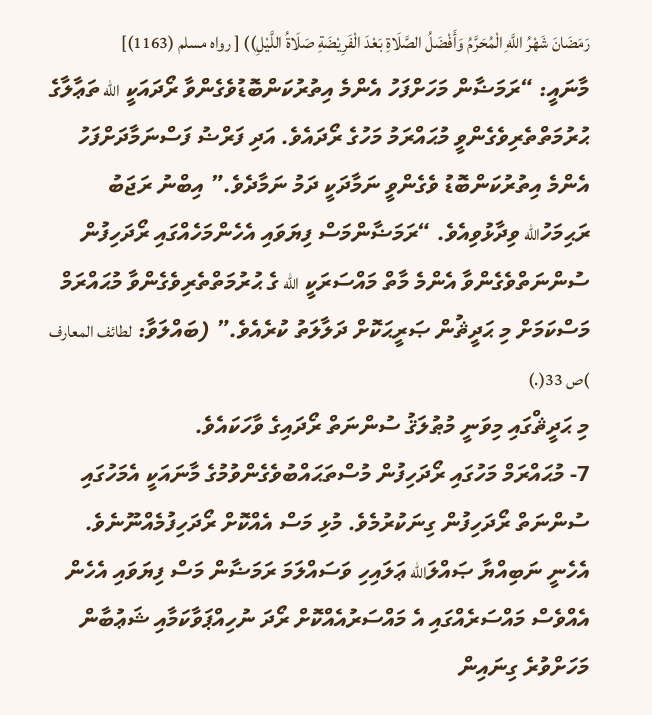رَمَضَانَ شَهْرُ اللَّهِ الْمُحَرَّمُ وَأَفْضَلُ الصَّلَاةِ بَعْدَ الْفَرِيْضَةِ صَلَاةُ اللَّيْلِ)) [ رواه مسلم (1163)] މާނައީ: “ރަމަޟާން މަހަށްފަހު އެންމެ އިތުރުކަންބޮޑުވެގެންވާ ރޯދައަކީ الله ތަޢާލާގެ ޙުރުމަތްތެރިވެގެންވީ މުޙައްރަމު މަހުގެ ރޯދައެވެ. އަދި ފަރްޟު ފަސްނަމާދަށްފަހު އެންމެ އިތުރުކަންބޮޑު ވެގެންވީ ނަމާދަކީ ދަމު ނަމާދެވެ.” އިބްނު ރަޖަބު ރަޙިމަހުالله ވިދާޅުވިއެވެ. “ރަމަޟާންމަސް ފިޔަވައި އެހެންމަހެއްގައި ރޯދަހިފުން ސުންނަތްވެގެންވާ އެންމެ މާތް މައްސަރަކީ الله ގެ ޙުރުމަތްތެރިވެގެންވާ މުޙައްރަމް މަސްކަމަށް މި ޙަދީޘުން ޞަރީޙަކޮށް ދަލާލަތު ކުރެއެވެ.” (ބައްލަވާ: لطائف المعارف )ص 33(.)
މި ޙަދީޘްގައި މިވަނީ މުޠުލަޤު ސުންނަތް ރޯދައިގެ ވާހަކައެވެ.
7- މުޙައްރަމް މަހުގައި ރޯދަހިފުން މުސްތަޙައްބުވެގެންވުމުގެ މާނައަކީ އެމަހުގައި ސުންނަތް ރޯދަހިފުން ގިނަކުރުމެވެ. މުޅި މަސް އެއްކޮށް ރޯދަހިފުމެއްނޫނެވެ. އެހެނީ ނަބިއްޔާ ޞައްލަالله ޢަލައިހި ވަސައްލަމަ ރަމަޟާން މަސް ފިޔަވައި އެހެން އެއްވެސް މައްސަރެއްގައި އެ މައްސަރުއެއްކޮށް ރޯދަ ނުހިއްޕަވާކަމާއި ޝަޢުބާން މަހަށްވުރެ ގިނައިން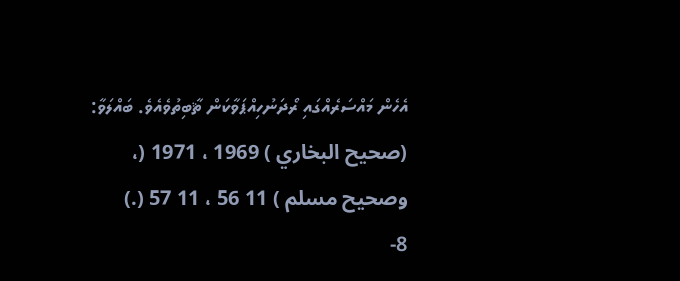އެހެން މައްސަރެއްގައި ރޯދަނުހިއްޕަވާކަން ޘާބިތުވެއެވެ. ބައްލަވާ: (صحيح البخاري ) 1969 ، 1971 (، وصحيح مسلم ) 11 56 ، 11 57 (.)
8-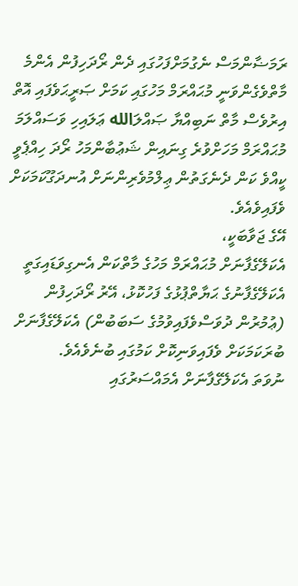ރަމަޟާންމަސް ނެގުމަށްފަހުގައި ދެން ރޯދަހިފުން އެންމެ މާތްވެގެންވަނީ މުޙައްރަމް މަހުގައި ކަމަށް ޞަރީޙަވެފައި އޮތް އިރުވެސް މާތް ނަބިއްޔާ ޞައްލަالله ޢަލައިހި ވަސައްލަމަ މުޙައްރަމް މަހަށްވުރެ ގިނައިން ޝަޢުބާންމަހު ރޯދަ ހިއްޕެވީ ކީއްވެ ކަން ދެނެގަތުން ޢިލްމުވެރިންނަށް އުނދަގޫކަމަކަށް ވެފައިވެއެވެ.
އޭގެ ޖަވާބަކީ،
އެކަލޭގެފާނަށް މުޙައްރަމް މަހުގެ މާތްކަން އެނގިވަޑައިގަތީ އެކަލޭގެފާނުގެ ޙަޔާތްޕުޅުގެ ފަހުކޮޅު، އޭރު ރޯދަހިފުން (ޢުމުރުން ދުވަސްވެފައިވުމުގެ ސަބަބުން) އެކަލޭގެފާނަށް ބުރަކަމަކަށް ވެފައިވަނިކޮށް ކަމުގައި ބުނެވެއެވެ.
ނުވަތަ އެކަލޭގެފާނަށް އެމައްސަރުގައި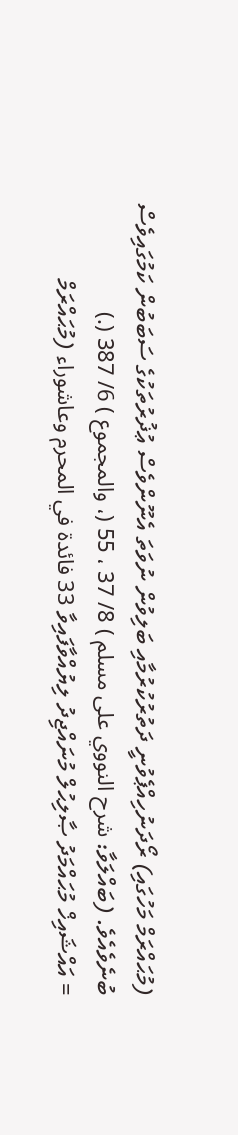(މުޙައްރަމް މަހުގައި) ރޯދަނުހިއްޕެވުނީ ދަތުރުކުރުމާއި ބަލިވުން ނުވަތަ އެނޫންވެސް ޢުޛުރުތަކުގެ ސަބަބުން ކަމުގައިވެސް ބުނެވެއެވެ. (ބައްލަވާ: شرح النووي على مسلم ) 8/ 37 ، 55 (، والمجموع ) 6/ 387 (.)
= އައްޝައިޚް މުޙައްމަދު ޞާލިޙުލް މުނައްޖިދު ލިޔުއްވާފައިވާ 33 فائدة في المحرم وعاشوراء (މުޙައްރަމް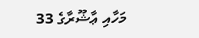މަހާއި ޢާޝޫރާގެ 33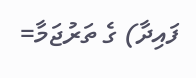ފައިދާ) ގެ ތަރުޖަމާ=